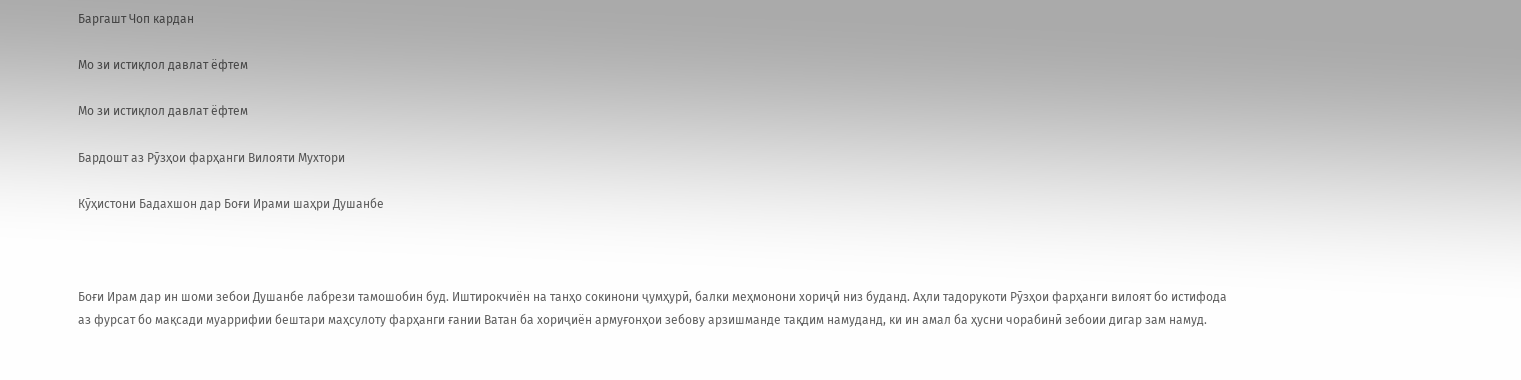Баргашт Чоп кардан

Мо зи истиқлол давлат ёфтем

Мо зи истиқлол давлат ёфтем

Бардошт аз Рӯзҳои фарҳанги Вилояти Мухтори

Кӯҳистони Бадахшон дар Боғи Ирами шаҳри Душанбе



Боғи Ирам дар ин шоми зебои Душанбе лабрези тамошобин буд. Иштирокчиён на танҳо сокинони ҷумҳурӣ, балки меҳмонони хориҷӣ низ буданд. Аҳли тадорукоти Рӯзҳои фарҳанги вилоят бо истифода аз фурсат бо мақсади муаррифии бештари маҳсулоту фарҳанги ғании Ватан ба хориҷиён армуғонҳои зебову арзишманде тақдим намуданд, ки ин амал ба ҳусни чорабинӣ зебоии дигар зам намуд.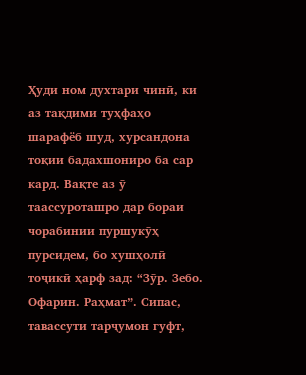Ҳуди ном духтари чинӣ, ки аз тақдими туҳфаҳо шарафёб шуд, хурсандона тоқии бадахшониро ба сар кард. Вақте аз ӯ таассуроташро дар бораи чорабинии пуршукӯҳ пурсидем, бо хушҳолӣ тоҷикӣ ҳарф зад: “Зӯр. Зебо. Офарин. Раҳмат”. Сипас, тавассути тарҷумон гуфт,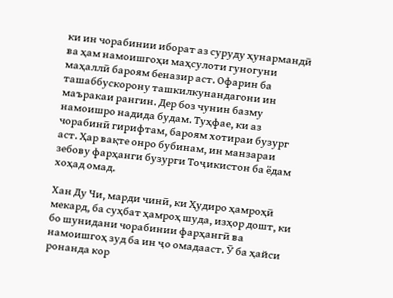ки ин чорабинии иборат аз суруду ҳунармандӣ ва ҳам намоишгоҳи маҳсулоти гуногуни маҳаллӣ бароям беназир аст. Офарин ба ташаббускорону ташкилкунандагони ин маъракаи рангин. Дер боз чунин базму намоишро надида будам. Туҳфае, ки аз чорабинӣ гирифтам, бароям хотираи бузург аст. Ҳар вақте онро бубинам, ин манзараи зебову фарҳанги бузурги Тоҷикистон ба ёдам хоҳад омад.

Хан Ду Чи, марди чинӣ, ки Ҳудиро ҳамроҳӣ мекард, ба суҳбат ҳамроҳ шуда, изҳор дошт, ки бо шунидани чорабинии фарҳангӣ ва намоишгоҳ зуд ба ин ҷо омадааст. Ӯ ба ҳайси ронанда кор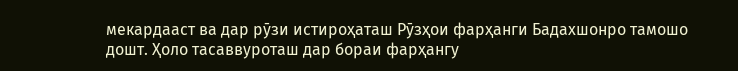мекардааст ва дар рӯзи истироҳаташ Рӯзҳои фарҳанги Бадахшонро тамошо дошт. Ҳоло тасаввуроташ дар бораи фарҳангу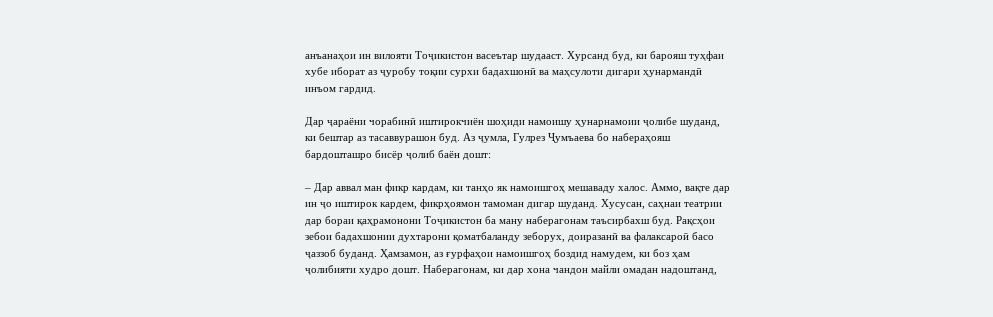анъанаҳои ин вилояти Тоҷикистон васеътар шудааст. Хурсанд буд, ки барояш туҳфаи хубе иборат аз ҷуробу тоқии сурхи бадахшонӣ ва маҳсулоти дигари ҳунармандӣ инъом гардид.

Дар ҷараёни чорабинӣ иштирокчиён шоҳиди намоишу ҳунарнамоии ҷолибе шуданд, ки бештар аз тасаввурашон буд. Аз ҷумла, Гулрез Ҷумъаева бо набераҳояш бардошташро бисёр ҷолиб баён дошт:

– Дар аввал ман фикр кардам, ки танҳо як намоишгоҳ мешаваду халос. Аммо, вақте дар ин ҷо иштирок кардем, фикрҳоямон тамоман дигар шуданд. Хусусан, саҳнаи театрии дар бораи қаҳрамонони Тоҷикистон ба ману наберагонам таъсирбахш буд. Рақсҳои зебои бадахшонии духтарони қоматбаланду зеборух, доиразанӣ ва фалаксароӣ басо ҷаззоб буданд. Ҳамзамон, аз ғурфаҳои намоишгоҳ боздид намудем, ки боз ҳам ҷолибияти худро дошт. Наберагонам, ки дар хона чандон майли омадан надоштанд,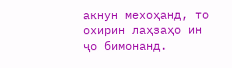акнун мехоҳанд, то охирин лаҳзаҳо ин ҷо бимонанд.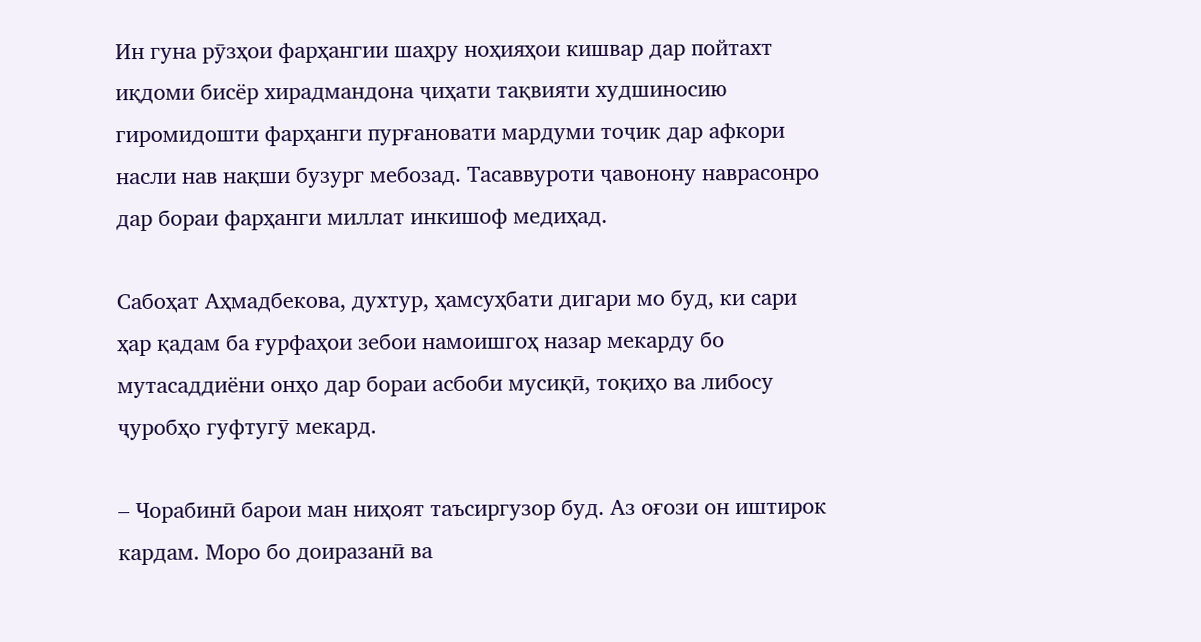Ин гуна рӯзҳои фарҳангии шаҳру ноҳияҳои кишвар дар пойтахт иқдоми бисёр хирадмандона ҷиҳати тақвияти худшиносию гиромидошти фарҳанги пурғановати мардуми тоҷик дар афкори насли нав нақши бузург мебозад. Тасаввуроти ҷавонону наврасонро дар бораи фарҳанги миллат инкишоф медиҳад.

Сабоҳат Аҳмадбекова, духтур, ҳамсуҳбати дигари мо буд, ки сари ҳар қадам ба ғурфаҳои зебои намоишгоҳ назар мекарду бо мутасаддиёни онҳо дар бораи асбоби мусиқӣ, тоқиҳо ва либосу ҷуробҳо гуфтугӯ мекард.

– Чорабинӣ барои ман ниҳоят таъсиргузор буд. Аз оғози он иштирок кардам. Моро бо доиразанӣ ва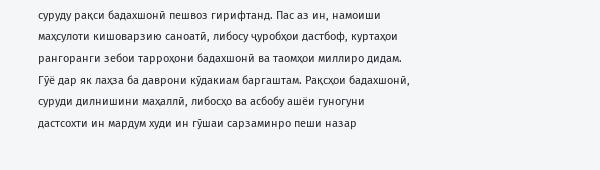суруду рақси бадахшонӣ пешвоз гирифтанд. Пас аз ин, намоиши маҳсулоти кишоварзию саноатӣ, либосу ҷуробҳои дастбоф, куртаҳои рангоранги зебои тарроҳони бадахшонӣ ва таомҳои миллиро дидам. Гӯё дар як лаҳза ба даврони кӯдакиам баргаштам. Рақсҳои бадахшонӣ, суруди дилнишини маҳаллӣ, либосҳо ва асбобу ашёи гуногуни дастсохти ин мардум худи ин гӯшаи сарзаминро пеши назар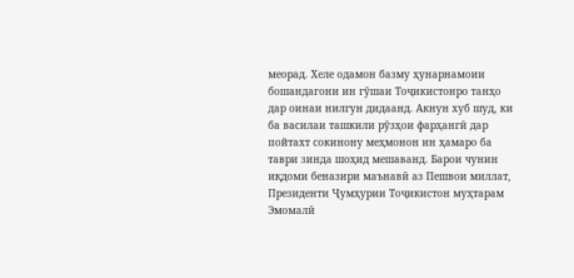меорад. Хеле одамон базму ҳунарнамоии бошандагони ин гӯшаи Тоҷикистонро танҳо дар оинаи нилгун дидаанд. Акнун хуб шуд, ки ба василаи ташкили рӯзҳои фарҳангӣ дар пойтахт сокинону меҳмонон ин ҳамаро ба таври зинда шоҳид мешаванд. Барои чунин иқдоми беназири маънавӣ аз Пешвои миллат, Президенти Ҷумҳурии Тоҷикистон муҳтарам Эмомалӣ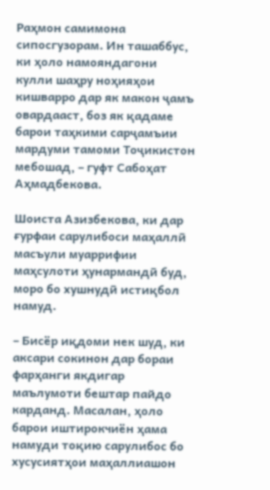Раҳмон самимона сипосгузорам. Ин ташаббус, ки ҳоло намояндагони кулли шаҳру ноҳияҳои кишварро дар як макон ҷамъ овардааст, боз як қадаме барои таҳкими сарҷамъии мардуми тамоми Тоҷикистон мебошад, – гуфт Сабоҳат Аҳмадбекова.

Шоиста Азизбекова, ки дар ғурфаи сарулибоси маҳаллӣ масъули муаррифии маҳсулоти ҳунармандӣ буд, моро бо хушнудӣ истиқбол намуд.

– Бисёр иқдоми нек шуд, ки аксари сокинон дар бораи фарҳанги якдигар маълумоти бештар пайдо карданд. Масалан, ҳоло барои иштирокчиён ҳама намуди тоқию сарулибос бо хусусиятҳои маҳаллиашон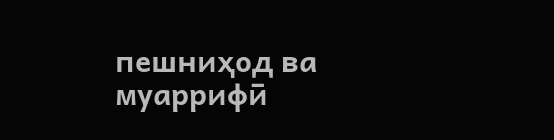пешниҳод ва муаррифӣ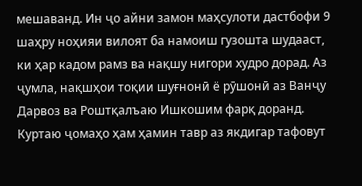мешаванд. Ин ҷо айни замон маҳсулоти дастбофи 9 шаҳру ноҳияи вилоят ба намоиш гузошта шудааст, ки ҳар кадом рамз ва нақшу нигори худро дорад. Аз ҷумла, нақшҳои тоқии шуғнонӣ ё рӯшонӣ аз Ванҷу Дарвоз ва Роштқалъаю Ишкошим фарқ доранд. Куртаю ҷомаҳо ҳам ҳамин тавр аз якдигар тафовут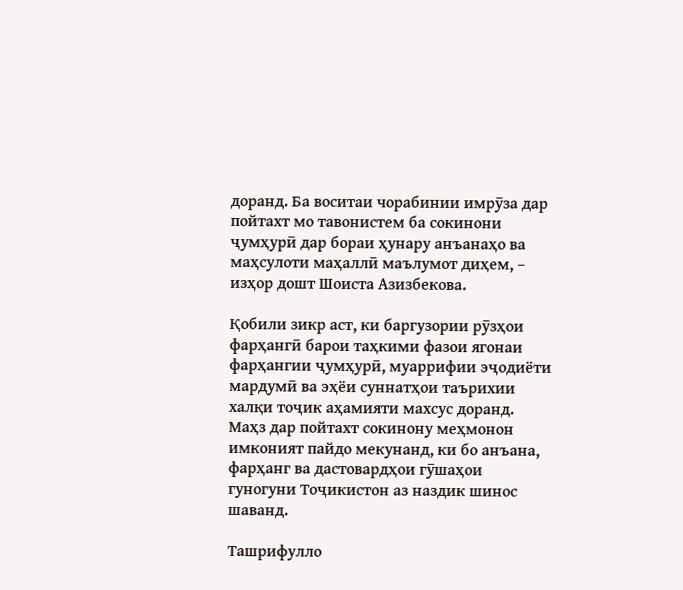доранд. Ба воситаи чорабинии имрӯза дар пойтахт мо тавонистем ба сокинони ҷумҳурӣ дар бораи ҳунару анъанаҳо ва маҳсулоти маҳаллӣ маълумот диҳем, – изҳор дошт Шоиста Азизбекова.

Қобили зикр аст, ки баргузории рӯзҳои фарҳангӣ барои таҳкими фазои ягонаи фарҳангии ҷумҳурӣ, муаррифии эҷодиёти мардумӣ ва эҳёи суннатҳои таърихии халқи тоҷик аҳамияти махсус доранд. Маҳз дар пойтахт сокинону меҳмонон имконият пайдо мекунанд, ки бо анъана, фарҳанг ва дастовардҳои гӯшаҳои гуногуни Тоҷикистон аз наздик шинос шаванд.

Ташрифулло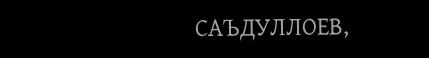САЪДУЛЛОЕВ,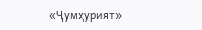«Ҷумҳурият»